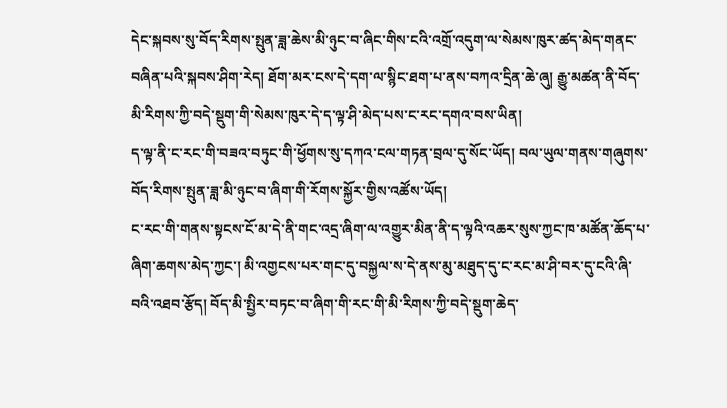དེང་སྐབས་སུ་བོད་རིགས་སྤུན་ཟླ་ཆེས་མི་ཉུང་བ་ཞིང་གིས་ངའི་འགྲོ་འདུག་ལ་སེམས་ཁུར་ཚད་མེད་གནང་བཞིན་པའི་སྐབས་ཤིག་རེད། ཐོག་མར་ངས་དེ་དག་ལ་སྙིང་ཐག་པ་ནས་བཀའ་དྲིན་ཆེ་ཞུ། རྒྱུ་མཚན་ནི་བོད་མི་རིགས་ཀྱི་བདེ་སྡུག་གི་སེམས་ཁུར་དེ་ད་ལྟ་ཤི་མེད་པས་ང་རང་དགའ་བས་ཡིན།
ད་ལྟ་ནི་ང་རང་གི་བཟའ་བཏུང་གི་ཕྱོགས་སུ་དཀའ་ངལ་གཏན་བྲལ་དུ་སོང་ཡོད། བལ་ཡུལ་གནས་གཞུགས་བོད་རིགས་སྤུན་ཟླ་མི་ཉུང་བ་ཞིག་གི་རོགས་སྐྱོར་གྱིས་འཚོས་ཡོད།
ང་རང་གི་གནས་སྟངས་ངོ་མ་དེ་ནི་གང་འདྲ་ཞིག་ལ་འགྱུར་མིན་ནི་ད་ལྟའི་འཆར་སུས་ཀྱང་ཁ་མཚོན་ཆོད་པ་ཞིག་ཆགས་མེད་ཀྱང་། མི་འགྱངས་པར་གང་དུ་བསྐྱལ་ས་དེ་ནས་མུ་མཐུད་དུ་ང་རང་མ་ཤི་བར་དུ་ངའི་ཞི་བའི་འཐབ་རྩོད། བོད་མི་སྤྱིར་བཏང་བ་ཞིག་གི་རང་གི་མི་རིགས་ཀྱི་བདེ་སྡུག་ཆེད་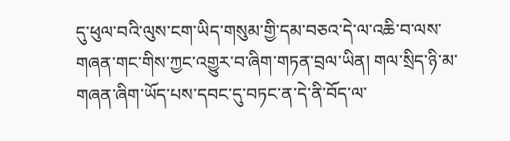དུ་ཕུལ་བའི་ལུས་ངག་ཡིད་གསུམ་གྱི་དམ་བཅའ་དེ་ལ་འཆི་བ་ལས་གཞན་གང་གིས་ཀྱང་འགྱུར་བ་ཞིག་གཏན་བྲལ་ཡིན། གལ་སྲིད་ཉི་མ་གཞན་ཞིག་ཡོད་པས་དབང་དུ་བཏང་ན་དེ་ནི་བོད་ལ་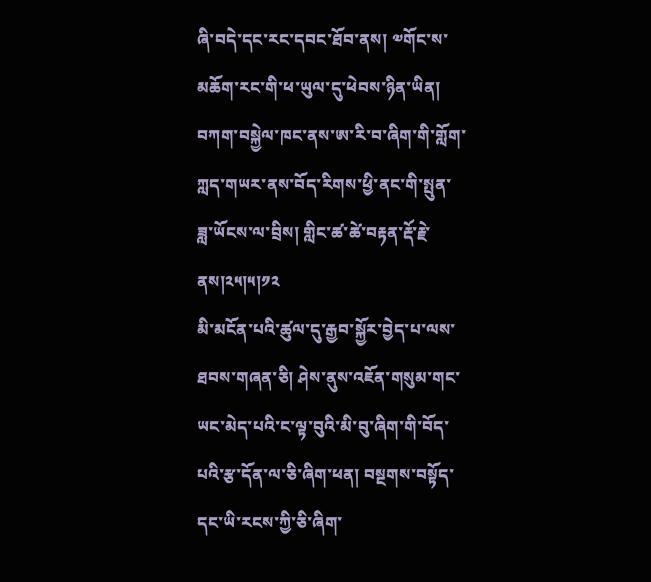ཞི་བདེ་དང་རང་དབང་ཐོབ་ནས། ༧གོང་ས་མཆོག་རང་གི་ཕ་ཡུལ་དུ་ཕེབས་ཉིན་ཡིན།
བཀག་བསྐྱེལ་ཁང་ནས་ཨ་རི་བ་ཞིག་གི་གློག་ཀླད་གཡར་ནས་བོད་རིགས་ཕྱི་ནང་གི་སྤུན་ཟླ་ཡོངས་ལ་བྲིས། གླིང་ཚ་ཚེ་བརྟན་རྡོ་རྗེ་ནས།༢༥།༥།༡༢
མི་མངོན་པའི་ཚུལ་དུ་རྒྱབ་སྐྱོར་བྱེད་པ་ལས་ཐབས་གཞན་ཅི། ཤེས་ནུས་འཇོན་གསུམ་གང་ཡང་མེད་པའི་ང་ལྟ་བུའི་མི་བུ་ཞིག་གི་བོད་པའི་རྩ་དོན་ལ་ཅི་ཞིག་ཕན། བསྔགས་བསྟོད་དང་ཡི་རངས་ཀྱི་ཅི་ཞིག་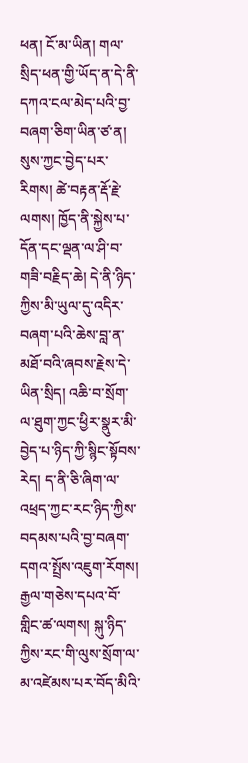ཕན། ངོ་མ་ཡིན། གལ་སྲིད་ཕན་གྱི་ཡོད་ན་དེ་ནི་དཀའ་ངལ་མེད་པའི་བྱ་བཞག་ཅིག་ཡིན་ཙ་ན། སུས་ཀྱང་བྱེད་པར་རིགས། ཚེ་བརྟན་རྡོ་རྗེ་ལགས། ཁྱོད་ནི་སྐྱེས་པ་དོན་དང་ལྡན་ལ་ཤི་བ་གཟི་བརྗིད་ཆེ། དེ་ནི་ཉིད་ཀྱིས་མི་ཡུལ་དུ་འདིར་བཞག་པའི་ཆེས་བླ་ན་མཐོ་བའི་ཞབས་རྗེས་དེ་ཡིན་སྲིད། འཆི་བ་སྲོག་ལ་ཐུག་ཀྱང་ཕྱིར་སྣུར་མི་བྱེད་པ་ཉིད་ཀྱི་སྙིང་སྟོབས་རེད། ད་ནི་ཅི་ཞིག་ལ་འཕྲད་ཀྱང་རང་ཉིད་ཀྱིས་བདམས་པའི་བྱ་བཞག་དགའ་སྤྲོས་འཇུག་རོགས།
རྒྱལ་གཅེས་དཔའ་བོ་གླིང་ཚ་ལགས། སྐུ་ཉིད་ཀྱིས་རང་གི་ལུས་སྲོག་ལ་མ་འཛེམས་པར་བོད་མིའི་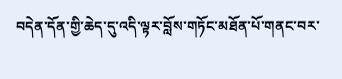བདེན་དོན་གྱི་ཆེད་དུ་འདི་ལྟར་བློས་གཏོང་མཐོན་པོ་གནང་བར་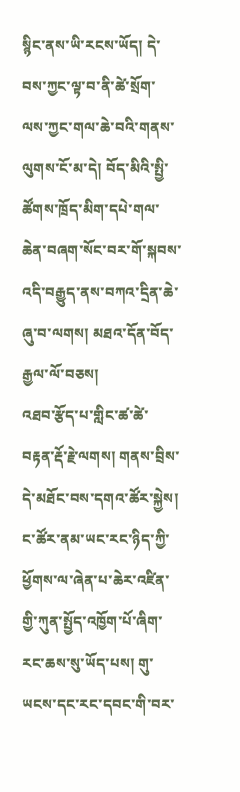སྙིང་ནས་ཡི་རངས་ཡོད། དེ་བས་ཀྱང་ལྟ་བ་ནི་ཚེ་སྲོག་ལས་ཀྱང་གལ་ཆེ་བའི་གནས་ལུགས་ངོ་མ་དེ། བོད་མིའི་སྤྱི་ཚོགས་ཁྲོད་མིག་དཔེ་གལ་ཆེན་བཞག་སོང་བར་གོ་སྐབས་འདི་བརྒྱུད་ནས་བཀའ་དྲིན་ཆེ་ཞུ་བ་ལགས། མཐའ་དོན་བོད་རྒྱལ་ལོ་བཅས།
འཐབ་རྩོད་པ་གླིང་ཚ་ཚེ་བརྟན་རྡོ་རྗེ་ལགས། གནས་བྲིས་དེ་མཐོང་བས་དགའ་ཚོར་སྐྱེས། ང་ཚོར་ནམ་ཡང་རང་ཉིད་ཀྱི་ཕྱོགས་ལ་ཞེན་པ་ཆེར་འཛིན་གྱི་ཀུན་སྤྱོད་འཁྱོག་པོ་ཞིག་རང་ཆས་སུ་ཡོད་པས། གུ་ཡངས་དང་རང་དབང་གི་བར་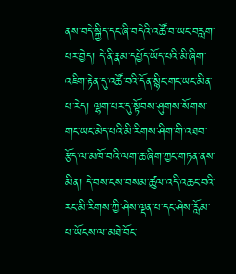ནས་བདེ་སྐྱིད་དང་ཞི་བདེའི་འཚོ་བ་ཡང་བརླག་པར་བྱེད། དེ་ནི་རྣམ་དཔྱོད་ཡོད་པའི་མི་ཞིག་འཇིག་རྟེན་དུ་འཚོ་བའི་དོན་སྙིང་གང་ཡང་མིན་པ་རེད། ལྷག་པར་དུ་སྟོབས་ཤུགས་སོགས་གང་ཡང་མེད་པའི་མི་རིགས་ཤིག་གི་འཐབ་རྩོད་ལ་མཁོ་བའི་ལག་ཆ་ཞིག་ཀྱང་གཏན་ནས་མིན། དེ་བས་ངས་བསམ་ཚུལ་འདི་འཆང་བའི་རང་མི་རིགས་ཀྱི་ཤེས་ལྡན་པ་དང་ཤེས་རློམ་པ་ཡོངས་ལ་མཐེ་བོང་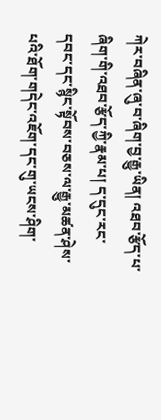ཀེར་བཞིན་ཞུ་བ་ཞིག་བྱ་རྒྱུ་ཡིན། འཐབ་རྩོད་པ་ཞིག་གི་འཐབ་རྩོད་ཀྱི་རྣམ་པ། ད་དུང་རང་དབང་དང་སྙིང་སྟོབས་བཅས་ལ་རྒྱུ་མཚན་ཤེས་པའི་ཐོག་གདེང་འཇོག་དང་གུ་ཡངས་ཤིག་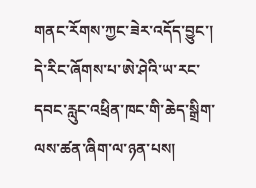གནང་རོགས་ཀྱང་ཟེར་འདོད་བྱུང་།
དེ་རིང་ཞོགས་པ་ཨེ་ཤེའི་ཡ་རང་དབང་རླུང་འཕྲིན་ཁང་གི་ཆེད་སྒྲིག་ལས་ཚན་ཞིག་ལ་ཉན་པས།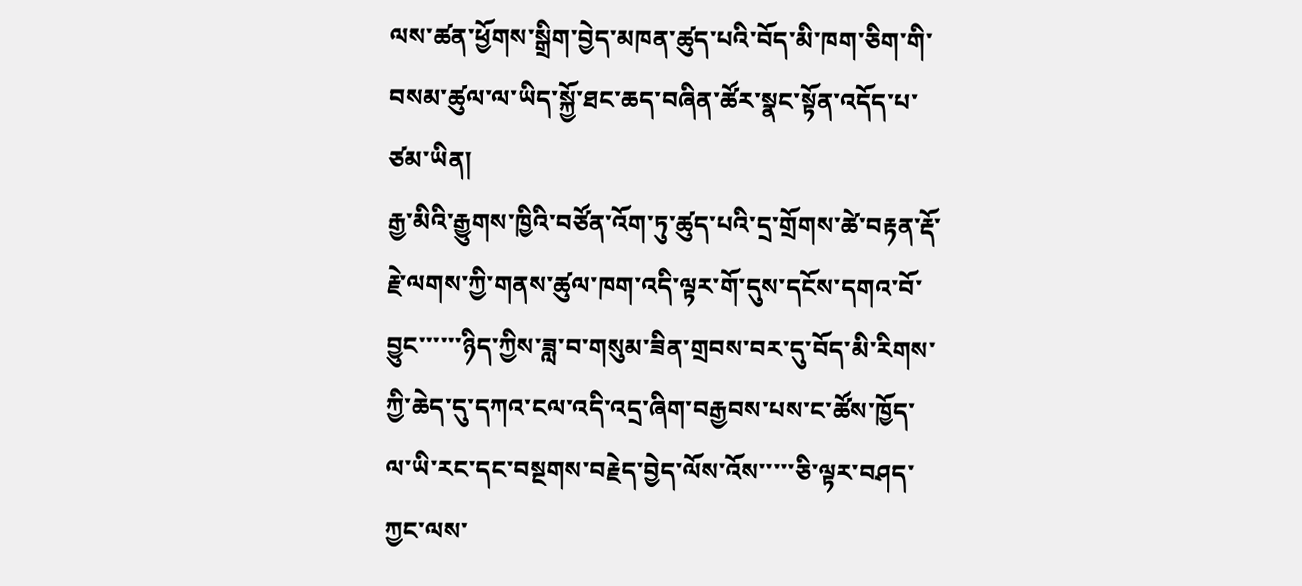ལས་ཚན་ཕྱོགས་སྒྲིག་བྱེད་མཁན་ཚུད་པའི་བོད་མི་ཁག་ཅིག་གི་བསམ་ཚུལ་ལ་ཡིད་སྐྱོ་ཐང་ཆད་བཞིན་ཚོར་སྣང་སྟོན་འདོད་པ་ཙམ་ཡིན།
རྒྱ་མིའི་རྒྱུགས་ཁྱིའི་བཙོན་འོག་ཏུ་ཚུད་པའི་དྲ་གྲོགས་ཚེ་བརྟན་རྡོ་རྗེ་ལགས་ཀྱི་གནས་ཚུལ་ཁག་འདི་ལྟར་གོ་དུས་དངོས་དགའ་བོ་བྱུང་་་་་་ཉིད་ཀྱིས་ཟླ་བ་གསུམ་ཟིན་གྲབས་བར་དུ་བོད་མི་རིགས་ཀྱི་ཆེད་དུ་དཀའ་ངལ་འདི་འདྲ་ཞིག་བརྒྱབས་པས་ང་ཚོས་ཁྱོད་ལ་ཡི་རང་དང་བསྔགས་བརྗེད་བྱེད་ལོས་འོས་་་་་ཅི་ལྟར་བཤད་ཀྱང་ལས་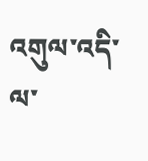འགུལ་འདི་ལ་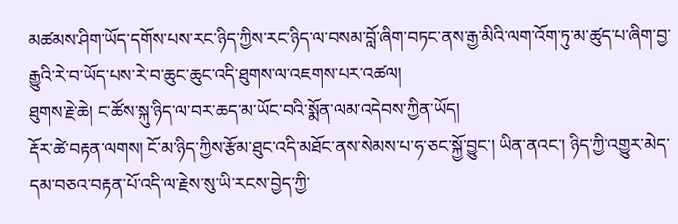མཚམས་ཤིག་ཡོད་དགོས་པས་རང་ཉིད་ཀྱིས་རང་ཉིད་ལ་བསམ་བློ་ཞིག་བཏང་ནས་རྒྱ་མིའི་ལག་འོག་ཏུ་མ་ཚུད་པ་ཞིག་བྱ་རྒྱུའི་རེ་བ་ཡོད་པས་རེ་བ་ཆུང་ཆུང་འདི་ཐུགས་ལ་འཇགས་པར་འཚལ།
ཐུགས་རྗེ་ཆེ། ང་ཚོས་སྐུ་ཉིད་ལ་བར་ཆད་མ་ཡོང་བའི་སྨོན་ལམ་འདེབས་ཀྱིན་ཡོད།
རྡོར་ཚེ་བརྟན་ལགས། ངོ་མ་ཉིད་ཀྱིས་རྩོམ་ཐུང་འདི་མཐོང་ནས་སེམས་པ་ཧ་ཅང་སྐྱོ་བྱུང་། ཡིན་ནའང་། ཉིད་ཀྱི་འགྱུར་མེད་དམ་བཅའ་བརྟན་པོ་འདི་ལ་རྗེས་སུ་ཡི་རངས་བྱེད་ཀྱི་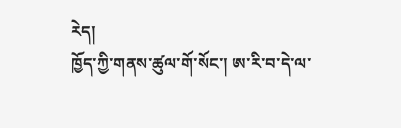རེད།
ཁྱོད་ཀྱི་གནས་ཚུལ་གོ་སོང་། ཨ་རི་བ་དེ་ལ་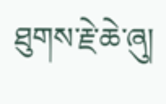ཐུགས་རྗེ་ཆེ་ཞུ།